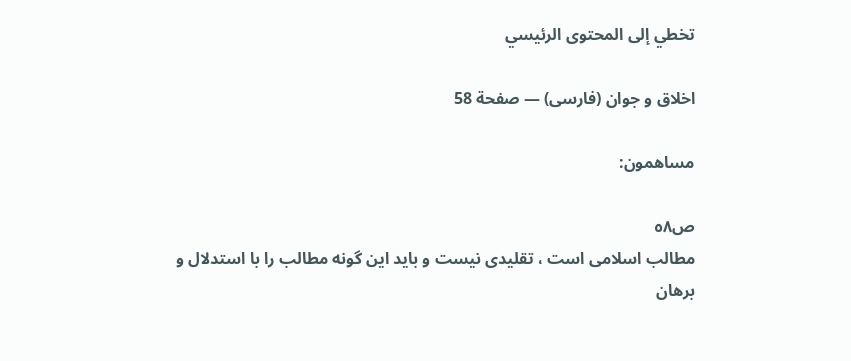تخطي إلى المحتوى الرئيسي

اخلاق و جوان (فارسى) — صفحة 58

مساهمون:

ص٥٨
مطالب اسلامى است ، تقليدى نيست و بايد اين گونه مطالب را با استدلال و برهان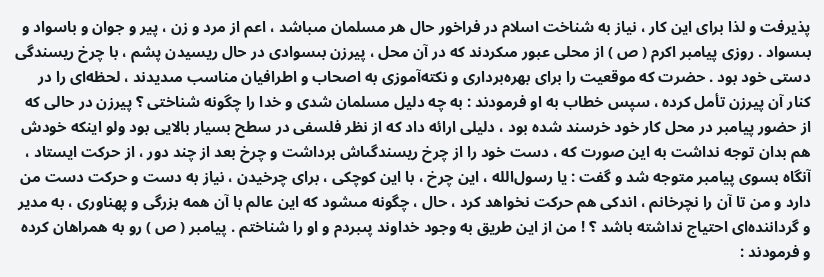پذيرفت و لذا براى اين كار ، نياز به شناخت اسلام در فراخور حال هر مسلمان مىباشد ، اعم از مرد و زن ، پير و جوان و باسواد و بىسواد . روزى پيامبر اكرم ( ص ) از محلى عبور مىكردند كه در آن محل ، پيرزن بىسوادى در حال ريسيدن پشم ، با چرخ ريسندگى دستى خود بود . حضرت كه موقعيت را براى بهره‌بردارى و نكته‌آموزى به اصحاب و اطرافيان مناسب مىديدند ، لحظه‌اى را در كنار آن پيرزن تأمل كرده ، سپس خطاب به او فرمودند : به چه دليل مسلمان شدى و خدا را چگونه شناختى ؟ پيرزن در حالى كه از حضور پيامبر در محل كار خود خرسند شده بود ، دليلى ارائه داد كه از نظر فلسفى در سطح بسيار بالايى بود ولو اينكه خودش هم بدان توجه نداشت به اين صورت كه ، دست خود را از چرخ ريسندگىاش برداشت و چرخ بعد از چند دور ، از حركت ايستاد ، آنگاه بسوى پيامبر متوجه شد و گفت : يا رسول‌الله ، اين چرخ ، با اين كوچكى ، براى چرخيدن ، نياز به دست و حركت دست من دارد و من تا آن را نچرخانم ، اندكى هم حركت نخواهد كرد ، حال ، چگونه مىشود كه اين عالم با آن همه بزرگى و پهناورى ، به مدير و گرداننده‌اى احتياج نداشته باشد ؟ ! من از اين طريق به وجود خداوند پىبردم و او را شناختم . پيامبر ( ص ) رو به همراهان كرده و فرمودند :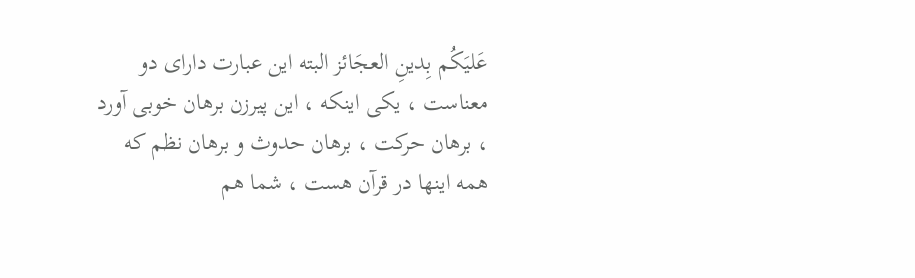عَليَكُم بِدينِ العجَائز البته اين عبارت داراى دو معناست ، يكى اينكه ، اين پيرزن برهان خوبى آورد ، برهان حركت ، برهان حدوث و برهان نظم كه همه اينها در قرآن هست ، شما هم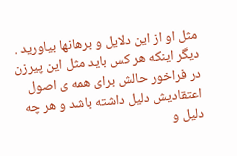مثل او از اين دلايل و برهانها بياوريد . ديگر اينكه هر كس بايد مثل اين پيرزن در فراخور حالش براى همه ى اصول اعتقاديش دليل داشته باشد و هر چه دليل و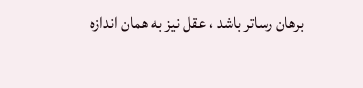برهان رساتر باشد ، عقل نيز به همان اندازه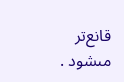قانع‌تر مىشود .